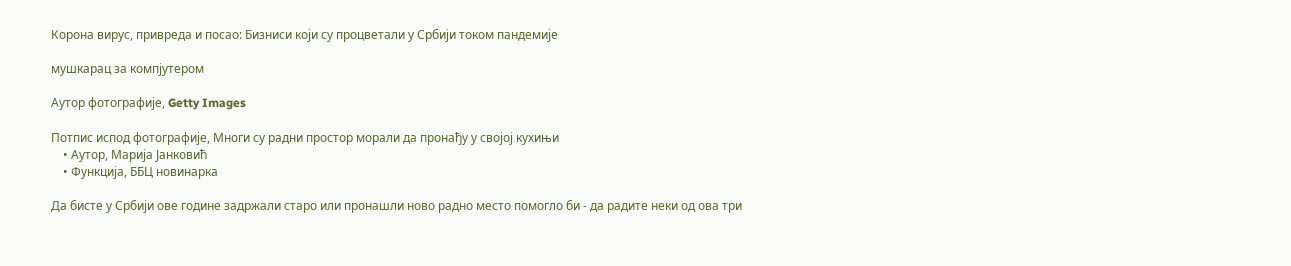Корона вирус, привреда и посао: Бизниси који су процветали у Србији током пандемије

мушкарац за компјутером

Аутор фотографије, Getty Images

Потпис испод фотографије, Многи су радни простор морали да пронађу у својој кухињи
    • Аутор, Марија Јанковић
    • Функција, ББЦ новинарка

Да бисте у Србији ове године задржали старо или пронашли ново радно место помогло би - да радите неки од ова три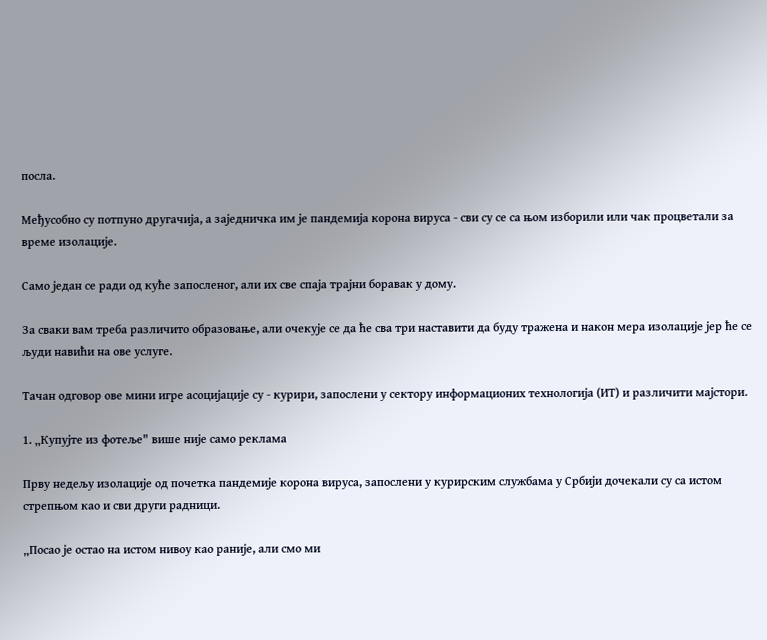посла.

Међусобно су потпуно другачија, а заједничка им је пандемија корона вируса - сви су се са њом изборили или чак процветали за време изолације.

Само један се ради од куће запосленог, али их све спаја трајни боравак у дому.

За сваки вам треба различито образовање, али очекује се да ће сва три наставити да буду тражена и након мера изолације јер ће се људи навићи на ове услуге.

Тачан одговор ове мини игре асоцијације су - курири, запослени у сектору информационих технологија (ИТ) и различити мајстори.

1. „Купујте из фотеље" више није само реклама

Прву недељу изолације од почетка пандемије корона вируса, запослени у курирским службама у Србији дочекали су са истом стрепњом као и сви други радници.

„Посао је остао на истом нивоу као раније, али смо ми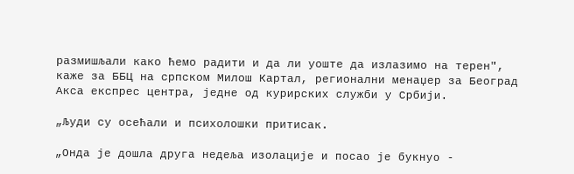размишљали како ћемо радити и да ли уоште да излазимо на терен", каже за ББЦ на српском Милош Картал, регионални менаџер за Београд Акса експрес центра, једне од курирских служби у Србији.

„Људи су осећали и психолошки притисак.

„Онда је дошла друга недеља изолације и посао је букнуо -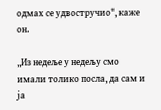одмах се удвостручио", каже он.

„Из недеље у недељу смо имали толико посла, да сам и ја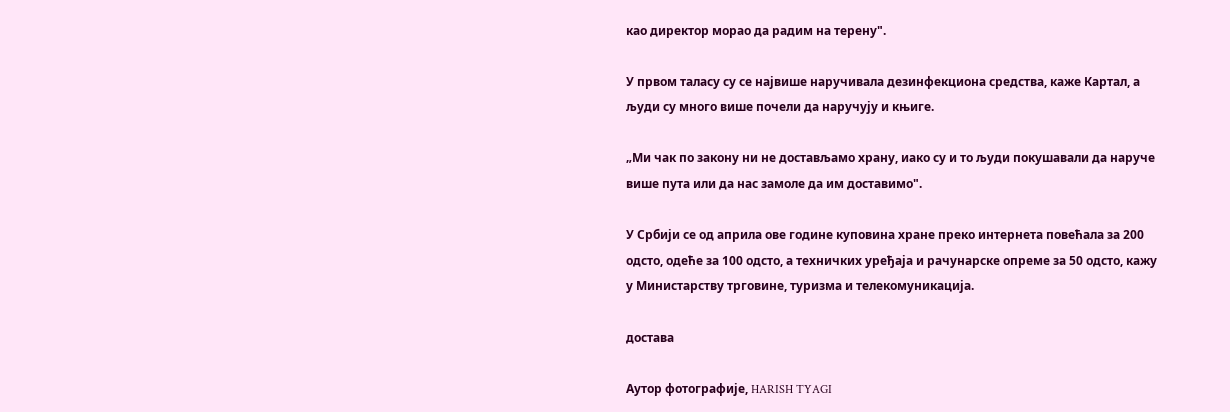као директор морао да радим на терену".

У првом таласу су се највише наручивала дезинфекциона средства, каже Картал, а људи су много више почели да наручују и књиге.

„Ми чак по закону ни не достављамо храну, иако су и то људи покушавали да наруче више пута или да нас замоле да им доставимо".

У Србији се од априла ове године куповина хране преко интернета повећала за 200 одсто, одеће за 100 одсто, а техничких уређаја и рачунарске опреме за 50 одсто, кажу у Министарству трговине, туризма и телекомуникација.

достава

Аутор фотографије, HARISH TYAGI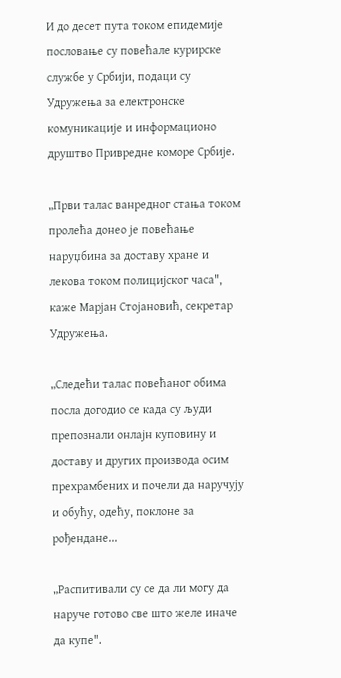И до десет пута током епидемије пословање су повећале курирске службе у Србији, подаци су Удружења за електронске комуникације и информационо друштво Привредне коморе Србије.

„Први талас ванредног стања током пролећа донео је повећање наруџбина за доставу хране и лекова током полицијског часа", каже Марјан Стојановић, секретар Удружења.

„Следећи талас повећаног обима посла догодио се када су људи препознали онлајн куповину и доставу и других производа осим прехрамбених и почели да наручују и обућу, одећу, поклоне за рођендане...

„Распитивали су се да ли могу да наруче готово све што желе иначе да купе".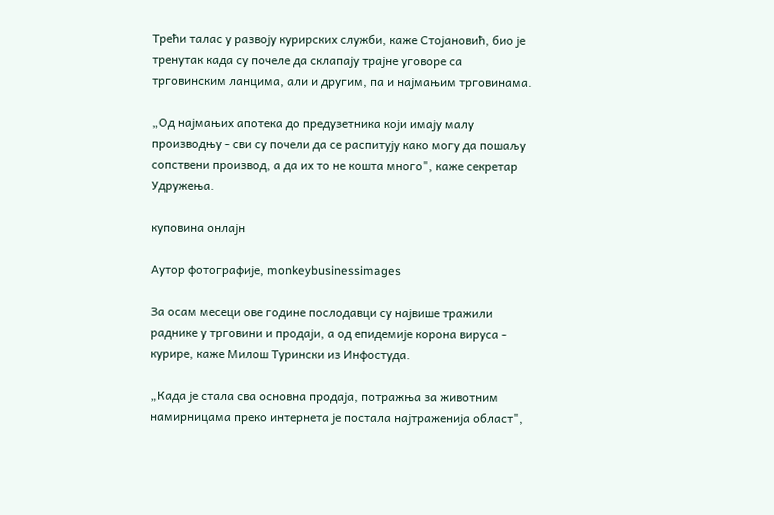Трећи талас у развоју курирских служби, каже Стојановић, био је тренутак када су почеле да склапају трајне уговоре са трговинским ланцима, али и другим, па и најмањим трговинама.

„Од најмањих апотека до предузетника који имају малу производњу - сви су почели да се распитују како могу да пошаљу сопствени производ, а да их то не кошта много", каже секретар Удружења.

куповина онлајн

Аутор фотографије, monkeybusinessimages

За осам месеци ове године послодавци су највише тражили раднике у трговини и продаји, а од епидемије корона вируса - курире, каже Милош Турински из Инфостуда.

„Када је стала сва основна продаја, потражња за животним намирницама преко интернета је постала најтраженија област",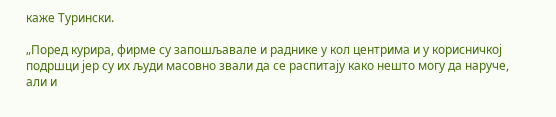каже Турински.

„Поред курира, фирме су запошљавале и раднике у кол центрима и у корисничкој подршци јер су их људи масовно звали да се распитају како нешто могу да наруче, али и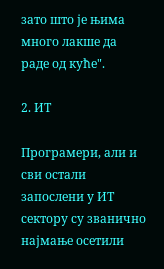зато што је њима много лакше да раде од куће".

2. ИТ

Програмери, али и сви остали запослени у ИТ сектору су званично најмање осетили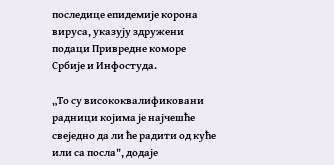последице епидемије корона вируса, указују здружени подаци Привредне коморе Србије и Инфостуда.

„То су висококвалификовани радници којима је најчешће свеједно да ли ће радити од куће или са посла", додаје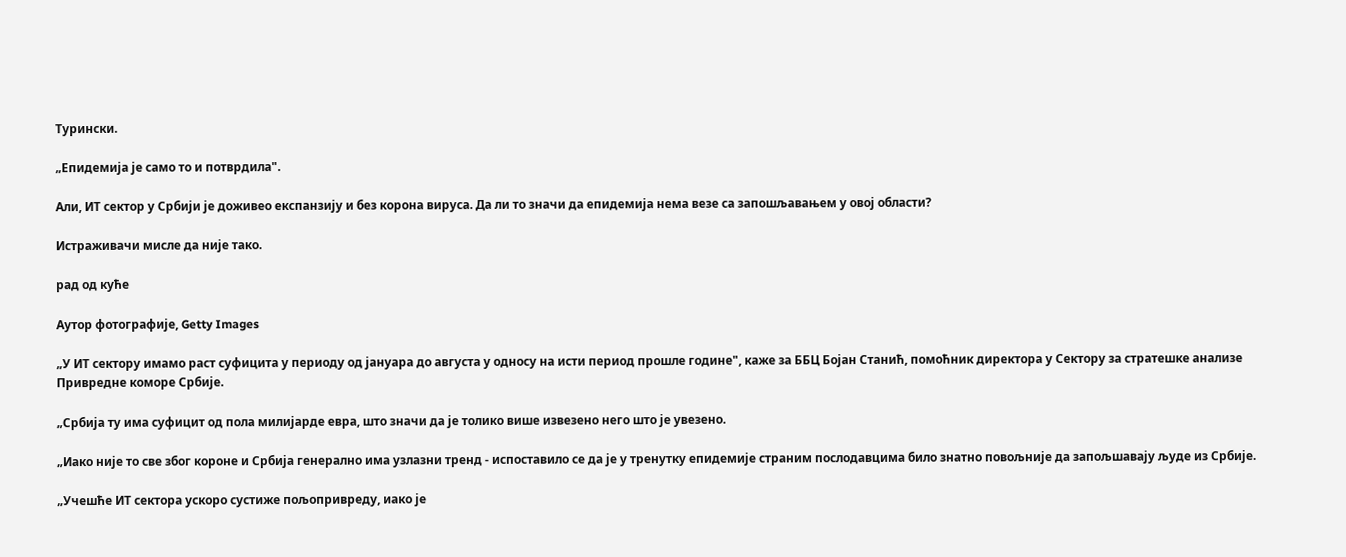Турински.

„Епидемија је само то и потврдила".

Али, ИТ сектор у Србији је доживео експанзију и без корона вируса. Да ли то значи да епидемија нема везе са запошљавањем у овој области?

Истраживачи мисле да није тако.

рад од куће

Аутор фотографије, Getty Images

„У ИТ сектору имамо раст суфицита у периоду од јануара до августа у односу на исти период прошле године", каже за ББЦ Бојан Станић, помоћник директора у Сектору за стратешке анализе Привредне коморе Србије.

„Србија ту има суфицит од пола милијарде евра, што значи да је толико више извезено него што је увезено.

„Иако није то све због короне и Србија генерално има узлазни тренд - испоставило се да је у тренутку епидемије страним послодавцима било знатно повољније да запољшавају људе из Србије.

„Учешће ИТ сектора ускоро сустиже пољопривреду, иако је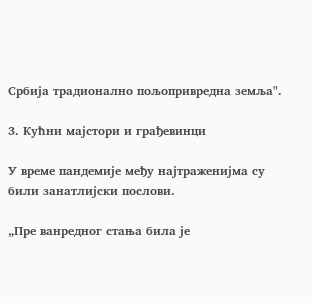Србија традионално пољопривредна земља".

3. Кућни мајстори и грађевинци

У време пандемије међу најтраженијма су били занатлијски послови.

„Пре ванредног стања била је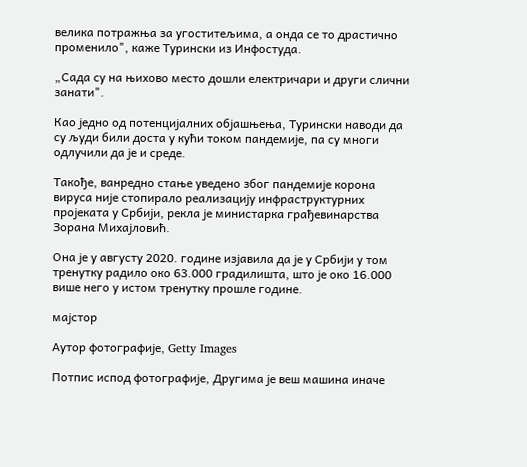велика потражња за угоститељима, а онда се то драстично променило", каже Турински из Инфостуда.

„Сада су на њихово место дошли електричари и други слични занати".

Као једно од потенцијалних објашњења, Турински наводи да су људи били доста у кући током пандемије, па су многи одлучили да је и среде.

Такође, ванредно стање уведено због пандемије корона вируса није стопирало реализацију инфраструктурних пројеката у Србији, рекла је министарка грађевинарства Зорана Михајловић.

Она је у августу 2020. године изјавила да је у Србији у том тренутку радило око 63.000 градилишта, што је око 16.000 више него у истом тренутку прошле године.

мајстор

Аутор фотографије, Getty Images

Потпис испод фотографије, Другима је веш машина иначе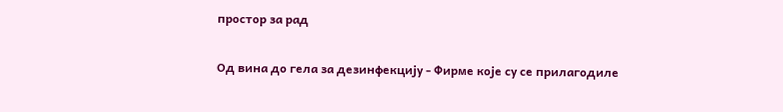простор за рад

Од вина до гела за дезинфекцију - Фирме које су се прилагодиле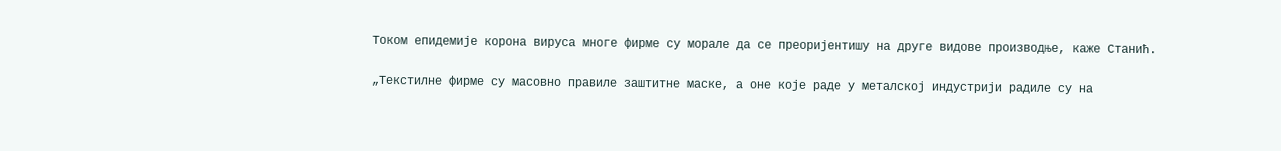Током епидемије корона вируса многе фирме су морале да се преоријентишу на друге видове производње, каже Станић.

„Текстилне фирме су масовно правиле заштитне маске, а оне које раде у металској индустрији радиле су на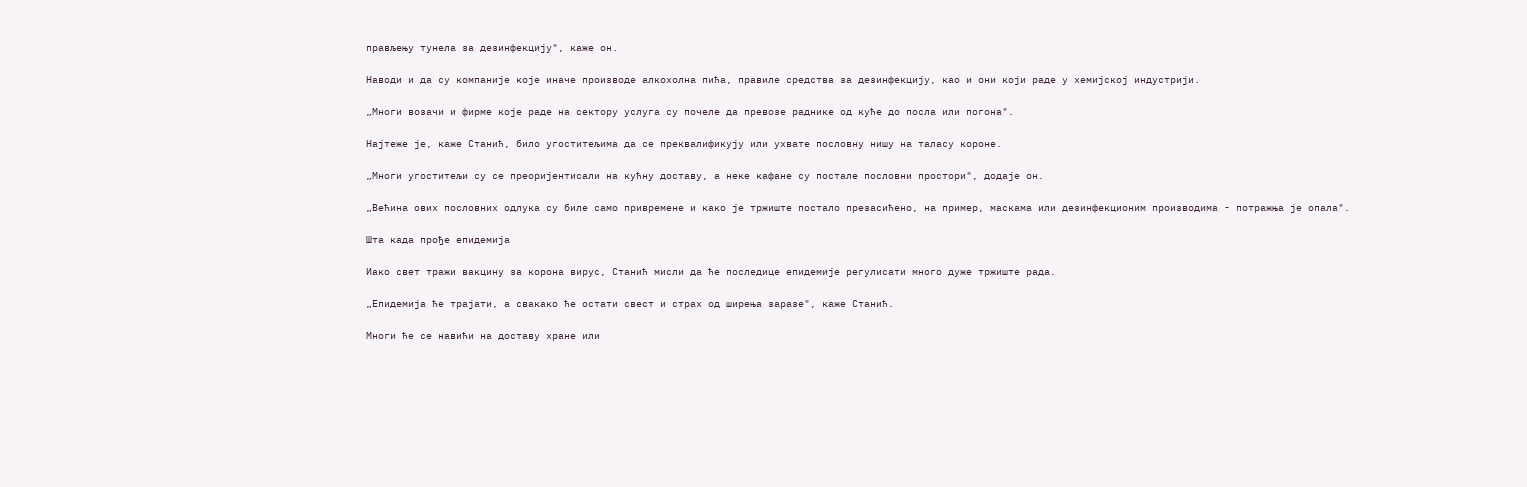прављењу тунела за дезинфекцију", каже он.

Наводи и да су компаније које иначе производе алкохолна пића, правиле средства за дезинфекцију, као и они који раде у хемијској индустрији.

„Многи возачи и фирме које раде на сектору услуга су почеле да превозе раднике од куће до посла или погона".

Најтеже је, каже Станић, било угоститељима да се преквалификују или ухвате пословну нишу на таласу короне.

„Многи угоститељи су се преоријентисали на кућну доставу, а неке кафане су постале пословни простори", додаје он.

„Већина ових пословних одлука су биле само привремене и како је тржиште постало презасићено, на пример, маскама или дезинфекционим производима - потражња је опала".

Шта када прође епидемија

Иако свет тражи вакцину за корона вирус, Станић мисли да ће последице епидемије регулисати много дуже тржиште рада.

„Епидемија ће трајати, а свакако ће остати свест и страх од ширења заразе", каже Станић.

Многи ће се навићи на доставу хране или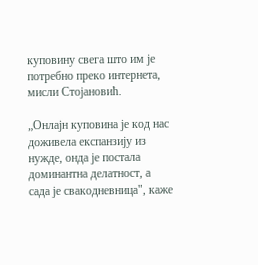куповину свега што им је потребно преко интернета, мисли Стојановић.

„Онлајн куповина је код нас доживела експанзију из нужде, онда је постала доминантна делатност, а сада је свакодневница", каже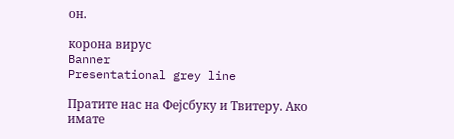он.

корона вирус
Banner
Presentational grey line

Пратите нас на Фејсбуку и Твитеру. Ако имате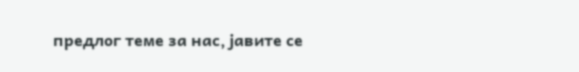предлог теме за нас, јавите се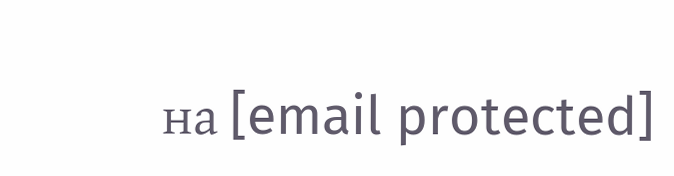на [email protected]